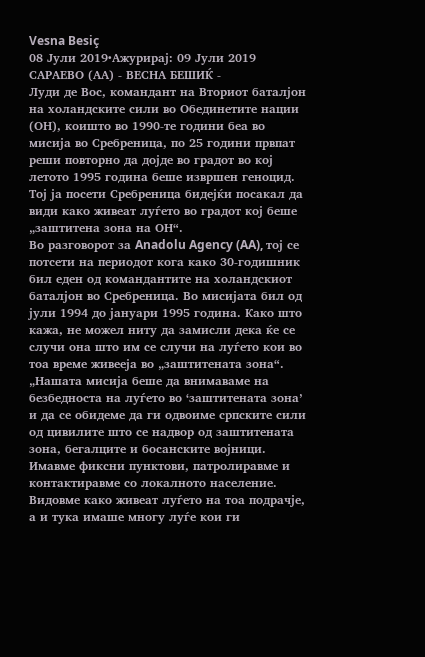Vesna Besiç
08 Јули 2019•Ажурирај: 09 Јули 2019
САРАЕВО (АА) - ВЕСНА БЕШИЌ -
Луди де Вос, командант на Вториот баталјон на холандските сили во Обединетите нации (ОН), коишто во 1990-те години беа во мисија во Сребреница, по 25 години првпат реши повторно да дојде во градот во кој летото 1995 година беше извршен геноцид.
Тој ја посети Сребреница бидејќи посакал да види како живеат луѓето во градот кој беше „заштитена зона на ОН“.
Во разговорот за Anadolu Agency (AA), тој се потсети на периодот кога како 30-годишник бил еден од командантите на холандскиот баталјон во Сребреница. Во мисијата бил од јули 1994 до јануари 1995 година. Како што кажа, не можел ниту да замисли дека ќе се случи она што им се случи на луѓето кои во тоа време живееја во „заштитената зона“.
„Нашата мисија беше да внимаваме на безбедноста на луѓето во ‘заштитената зона’ и да се обидеме да ги одвоиме српските сили од цивилите што се надвор од заштитената зона, бегалците и босанските војници. Имавме фиксни пунктови, патролиравме и контактиравме со локалното население. Видовме како живеат луѓето на тоа подрачје, а и тука имаше многу луѓе кои ги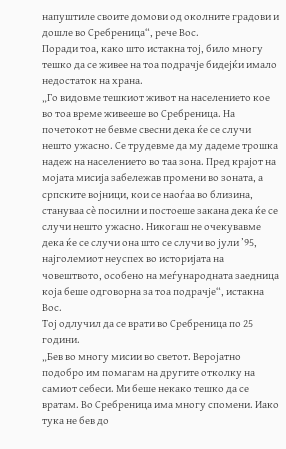напуштиле своите домови од околните градови и дошле во Сребреница“, рече Вос.
Поради тоа, како што истакна тој, било многу тешко да се живее на тоа подрачје бидејќи имало недостаток на храна.
„Го видовме тешкиот живот на населението кое во тоа време живееше во Сребреница. На почетокот не бевме свесни дека ќе се случи нешто ужасно. Се трудевме да му дадеме трошка надеж на населението во таа зона. Пред крајот на мојата мисија забележав промени во зоната, а српските војници, кои се наоѓаа во близина, стануваа сè посилни и постоеше закана дека ќе се случи нешто ужасно. Никогаш не очекувавме дека ќе се случи она што се случи во јули ’95, најголемиот неуспех во историјата на човештвото, особено на меѓународната заедница која беше одговорна за тоа подрачје“, истакна Вос.
Тој одлучил да се врати во Сребреница по 25 години.
„Бев во многу мисии во светот. Веројатно подобро им помагам на другите отколку на самиот себеси. Ми беше некако тешко да се вратам. Во Сребреница има многу спомени. Иако тука не бев до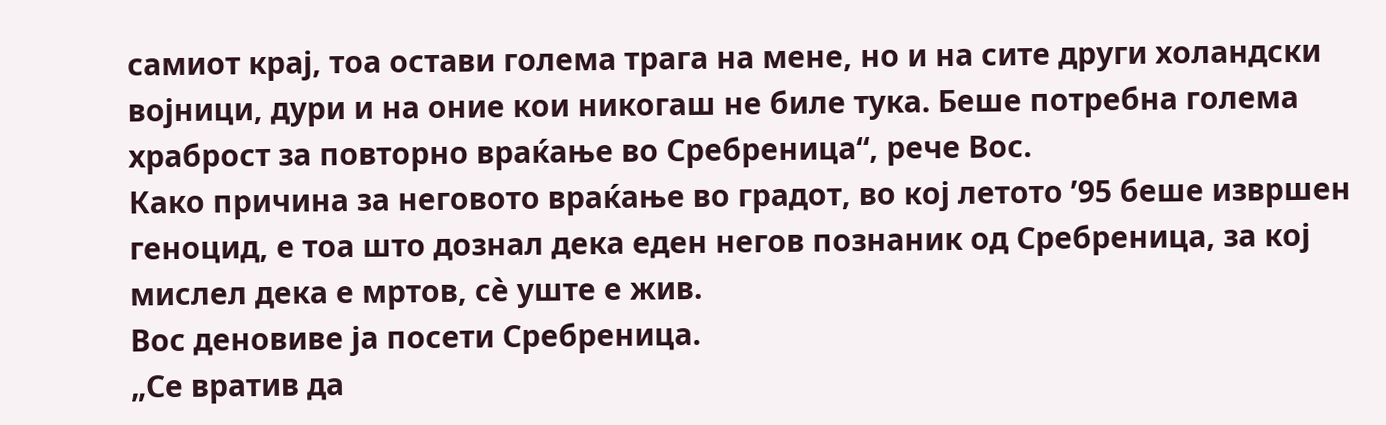самиот крај, тоа остави голема трага на мене, но и на сите други холандски војници, дури и на оние кои никогаш не биле тука. Беше потребна голема храброст за повторно враќање во Сребреница“, рече Вос.
Како причина за неговото враќање во градот, во кој летото ’95 беше извршен геноцид, е тоа што дознал дека еден негов познаник од Сребреница, за кој мислел дека е мртов, сѐ уште е жив.
Вос деновиве ја посети Сребреница.
„Се вратив да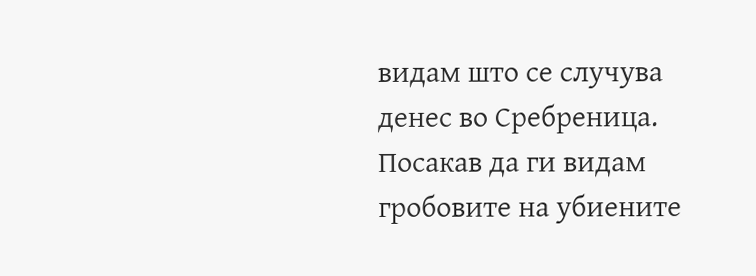видам што се случува денес во Сребреница. Посакав да ги видам гробовите на убиените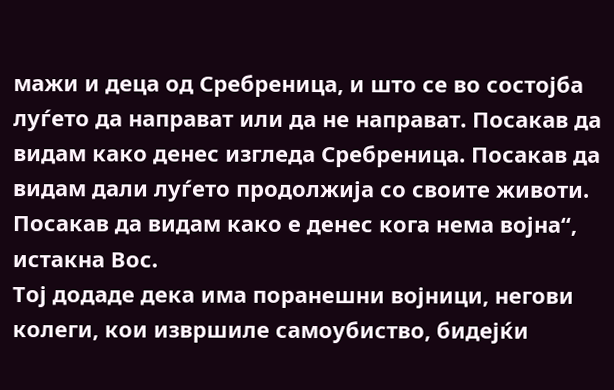мажи и деца од Сребреница, и што се во состојба луѓето да направат или да не направат. Посакав да видам како денес изгледа Сребреница. Посакав да видам дали луѓето продолжија со своите животи. Посакав да видам како е денес кога нема војна“, истакна Вос.
Тој додаде дека има поранешни војници, негови колеги, кои извршиле самоубиство, бидејќи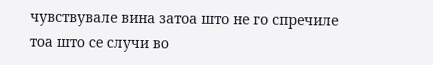чувствувале вина затоа што не го спречиле тоа што се случи во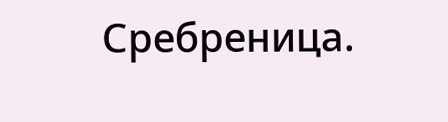Сребреница.